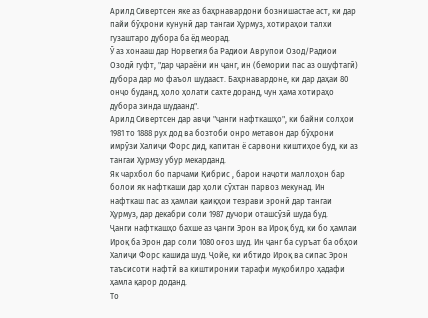Арилд Сивертсен яке аз баҳрнавардони бознишастае аст, ки дар пайи бӯҳрони кунунӣ дар тангаи Ҳурмуз, хотираҳои талхи гузаштаро дубора ба ёд меорад.
Ӯ аз хонааш дар Норвегия ба Радиои Аврупои Озод/Радиои Озодӣ гуфт, "дар ҷараёни ин ҷанг, ин (бемории пас аз ошуфтагӣ) дубора дар мо фаъол шудааст. Баҳрнавардоне, ки дар даҳаи 80 онҷо буданд, ҳоло ҳолати сахте доранд, чун ҳама хотираҳо дубора зинда шудаанд".
Арилд Сивертсен дар авҷи "ҷанги нафткашҳо", ки байни солҳои 1981 то 1888 рух дод ва бозтоби онро метавон дар бӯҳрони имрӯзи Халиҷи Форс дид, капитан ё сарвони киштиҳое буд, ки аз тангаи Ҳурмзу убур мекарданд.
Як чархбол бо парчами Қибрис , барои наҷоти маллоҳон бар болои як нафткаши дар ҳоли сӯхтан парвоз мекунад. Ин нафткаш пас аз ҳамлаи қаиқҳои тезрави эронӣ дар тангаи Ҳурмуз, дар декабри соли 1987 дучори оташсӯзӣ шуда буд.
Ҷанги нафткашҳо бахше аз ҷанги Эрон ва Ироқ буд, ки бо ҳамлаи Ироқ ба Эрон дар соли 1080 оғоз шуд. Ин ҷанг ба суръат ба обҳои Халиҷи Форс кашида шуд. Ҷойе, ки ибтидо Ироқ ва сипас Эрон таъсисоти нафтӣ ва киштиронии тарафи муқобилро ҳадафи ҳамла қарор доданд.
То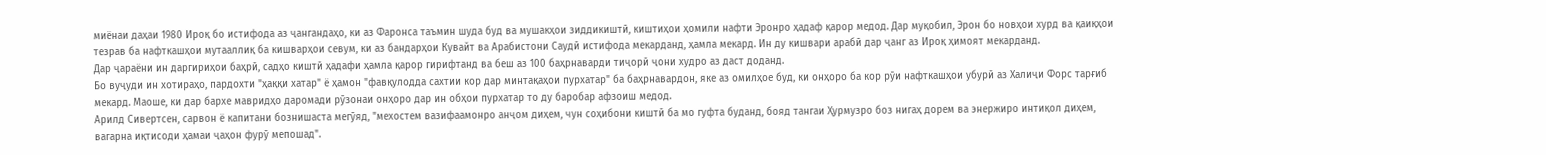миёнаи даҳаи 1980 Ироқ бо истифода аз ҷангандаҳо, ки аз Фаронса таъмин шуда буд ва мушакҳои зиддикиштӣ, киштиҳои ҳомили нафти Эронро ҳадаф қарор медод. Дар муқобил, Эрон бо новҳои хурд ва қаиқҳои тезрав ба нафткашҳои мутааллиқ ба кишварҳои севум, ки аз бандарҳои Кувайт ва Арабистони Саудӣ истифода мекарданд, ҳамла мекард. Ин ду кишвари арабӣ дар ҷанг аз Ироқ ҳимоят мекарданд.
Дар ҷараёни ин даргириҳои баҳрӣ, садҳо киштӣ ҳадафи ҳамла қарор гирифтанд ва беш аз 100 баҳрнаварди тиҷорӣ ҷони худро аз даст доданд.
Бо вуҷуди ин хотираҳо, пардохти "ҳаққи хатар" ё ҳамон "фавқулодда сахтии кор дар минтақаҳои пурхатар" ба баҳрнавардон, яке аз омилҳое буд, ки онҳоро ба кор рӯи нафткашҳои убурӣ аз Халиҷи Форс тарғиб мекард. Маоше, ки дар бархе мавридҳо даромади рӯзонаи онҳоро дар ин обҳои пурхатар то ду баробар афзоиш медод.
Арилд Сивертсен, сарвон ё капитани бознишаста мегӯяд, "мехостем вазифаамонро анҷом диҳем, чун соҳибони киштӣ ба мо гуфта буданд, бояд тангаи Ҳурмузро боз нигаҳ дорем ва энержиро интиқол диҳем, вагарна иқтисоди ҳамаи ҷаҳон фурӯ мепошад".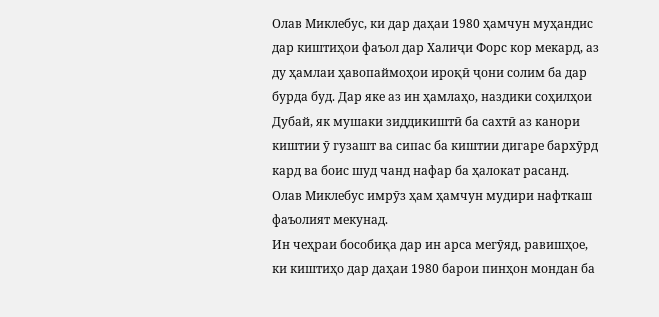Олав Миклебус, ки дар даҳаи 1980 ҳамчун муҳандис дар киштиҳои фаъол дар Халиҷи Форс кор мекард, аз ду ҳамлаи ҳавопаймоҳои ироқӣ ҷони солим ба дар бурда буд. Дар яке аз ин ҳамлаҳо, наздики соҳилҳои Дубай, як мушаки зиддикиштӣ ба сахтӣ аз канори киштии ӯ гузашт ва сипас ба киштии дигаре бархӯрд кард ва боис шуд чанд нафар ба ҳалокат расанд. Олав Миклебус имрӯз ҳам ҳамчун мудири нафткаш фаъолият мекунад.
Ин чеҳраи бособиқа дар ин арса мегӯяд, равишҳое, ки киштиҳо дар даҳаи 1980 барои пинҳон мондан ба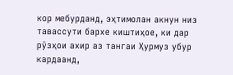кор мебурданд, эҳтимолан акнун низ тавассути бархе киштиҳое, ки дар рӯзҳои ахир аз тангаи Ҳурмуз убур кардаанд,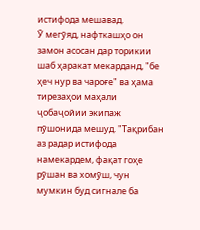истифода мешавад.
Ӯ мегӯяд, нафткашҳо он замон асосан дар торикии шаб ҳаракат мекарданд, "бе ҳеч нур ва чароғе" ва ҳама тирезаҳои маҳали ҷобаҷойии экипаж пӯшонида мешуд. "Тақрибан аз радар истифода намекардем, фақат гоҳе рӯшан ва хомӯш, чун мумкин буд сигнале ба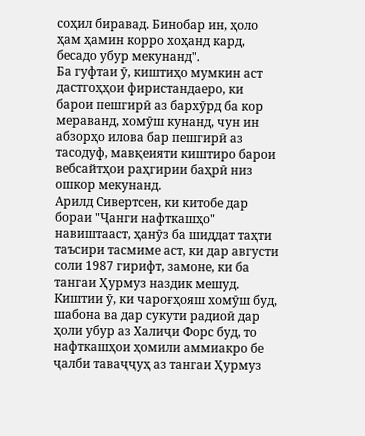соҳил биравад. Бинобар ин, ҳоло ҳам ҳамин корро хоҳанд кард, бесадо убур мекунанд".
Ба гуфтаи ӯ, киштиҳо мумкин аст дастгоҳҳои фиристандаеро, ки барои пешгирӣ аз бархӯрд ба кор мераванд, хомӯш кунанд, чун ин абзорҳо илова бар пешгирӣ аз тасодуф, мавқеияти киштиро барои вебсайтҳои раҳгирии баҳрӣ низ ошкор мекунанд.
Арилд Сивертсен, ки китобе дар бораи "Ҷанги нафткашҳо" навиштааст, ҳанӯз ба шиддат таҳти таъсири тасмиме аст, ки дар августи соли 1987 гирифт, замоне, ки ба тангаи Ҳурмуз наздик мешуд.
Киштии ӯ, ки чароғҳояш хомӯш буд, шабона ва дар сукути радиоӣ дар ҳоли убур аз Халиҷи Форс буд, то нафткашҳои ҳомили аммиакро бе ҷалби таваҷҷуҳ аз тангаи Ҳурмуз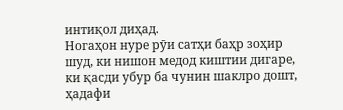интиқол диҳад.
Ногаҳон нуре рӯи сатҳи баҳр зоҳир шуд, ки нишон медод киштии дигаре, ки қасди убур ба чунин шаклро дошт, ҳадафи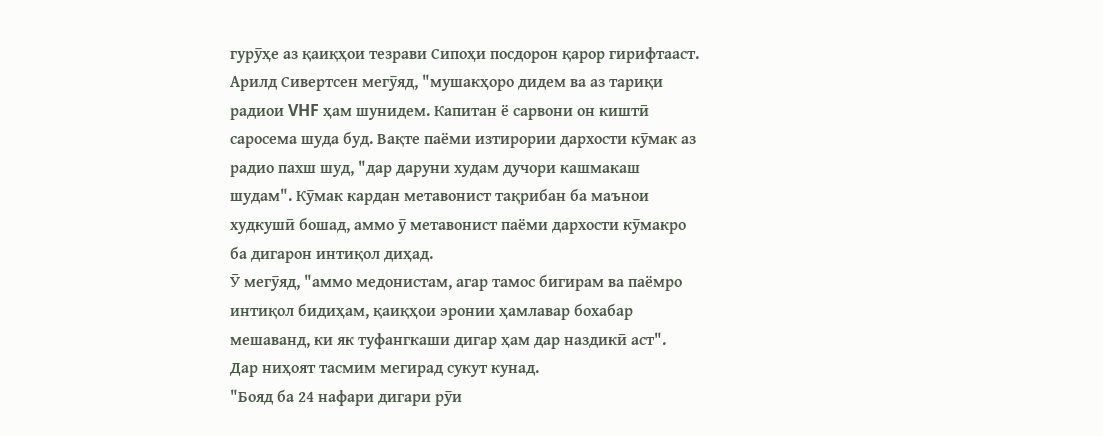гурӯҳе аз қаиқҳои тезрави Сипоҳи посдорон қарор гирифтааст.
Арилд Сивертсен мегӯяд, "мушакҳоро дидем ва аз тариқи радиои VHF ҳам шунидем. Капитан ё сарвони он киштӣ саросема шуда буд. Вақте паёми изтирории дархости кӯмак аз радио пахш шуд, "дар даруни худам дучори кашмакаш шудам". Кӯмак кардан метавонист тақрибан ба маънои худкушӣ бошад, аммо ӯ метавонист паёми дархости кӯмакро ба дигарон интиқол диҳад.
Ӯ мегӯяд, "аммо медонистам, агар тамос бигирам ва паёмро интиқол бидиҳам, қаиқҳои эронии ҳамлавар бохабар мешаванд, ки як туфангкаши дигар ҳам дар наздикӣ аст".
Дар ниҳоят тасмим мегирад сукут кунад.
"Бояд ба 24 нафари дигари рӯи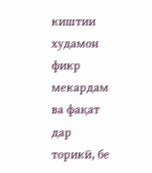киштии худамон фикр мекардам ва фақат дар торикӣ, бе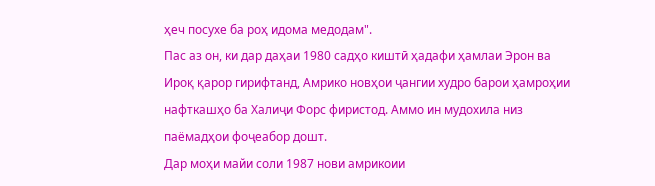ҳеч посухе ба роҳ идома медодам".
Пас аз он, ки дар даҳаи 1980 садҳо киштӣ ҳадафи ҳамлаи Эрон ва Ироқ қарор гирифтанд, Амрико новҳои ҷангии худро барои ҳамроҳии нафткашҳо ба Халиҷи Форс фиристод. Аммо ин мудохила низ паёмадҳои фоҷеабор дошт.
Дар моҳи майи соли 1987 нови амрикоии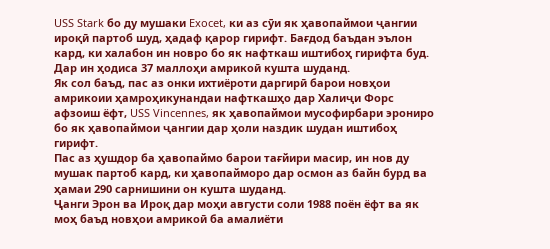USS Stark бо ду мушаки Exocet, ки аз сӯи як ҳавопаймои ҷангии ироқӣ партоб шуд, ҳадаф қарор гирифт. Бағдод баъдан эълон кард, ки халабон ин новро бо як нафткаш иштибоҳ гирифта буд. Дар ин ҳодиса 37 маллоҳи амрикоӣ кушта шуданд.
Як сол баъд, пас аз онки ихтиёроти даргирӣ барои новҳои амрикоии ҳамроҳикунандаи нафткашҳо дар Халиҷи Форс афзоиш ёфт, USS Vincennes, як ҳавопаймои мусофирбари эрониро бо як ҳавопаймои ҷангии дар ҳоли наздик шудан иштибоҳ гирифт.
Пас аз ҳушдор ба ҳавопаймо барои тағйири масир, ин нов ду мушак партоб кард, ки ҳавопайморо дар осмон аз байн бурд ва ҳамаи 290 сарнишини он кушта шуданд.
Ҷанги Эрон ва Ироқ дар моҳи августи соли 1988 поён ёфт ва як моҳ баъд новҳои амрикоӣ ба амалиёти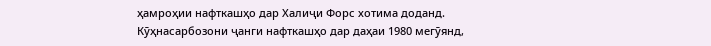ҳамроҳии нафткашҳо дар Халиҷи Форс хотима доданд.
Кӯҳнасарбозони ҷанги нафткашҳо дар даҳаи 1980 мегӯянд,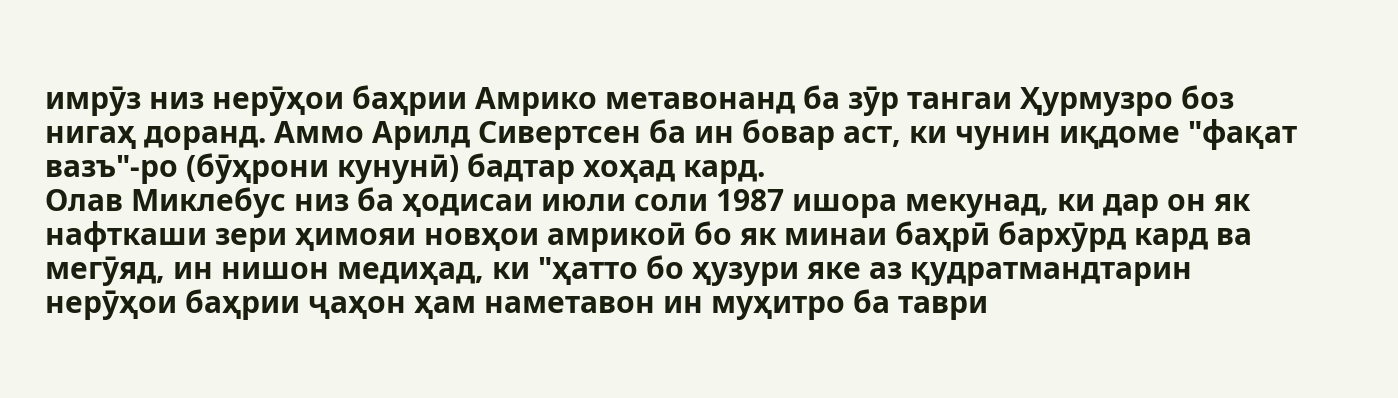имрӯз низ нерӯҳои баҳрии Амрико метавонанд ба зӯр тангаи Ҳурмузро боз нигаҳ доранд. Аммо Арилд Сивертсен ба ин бовар аст, ки чунин иқдоме "фақат вазъ"-ро (бӯҳрони кунунӣ) бадтар хоҳад кард.
Олав Миклебус низ ба ҳодисаи июли соли 1987 ишора мекунад, ки дар он як нафткаши зери ҳимояи новҳои амрикоӣ бо як минаи баҳрӣ бархӯрд кард ва мегӯяд, ин нишон медиҳад, ки "ҳатто бо ҳузури яке аз қудратмандтарин нерӯҳои баҳрии ҷаҳон ҳам наметавон ин муҳитро ба таври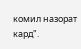комил назорат кард".